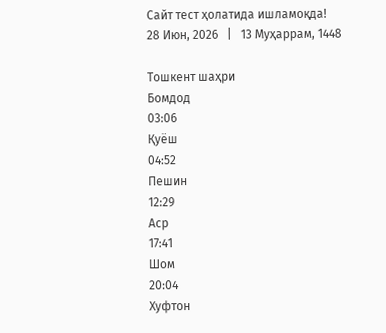Сайт тест ҳолатида ишламоқда!
28 Июн, 2026   |   13 Муҳаррам, 1448

Тошкент шаҳри
Бомдод
03:06
Қуёш
04:52
Пешин
12:29
Аср
17:41
Шом
20:04
Хуфтон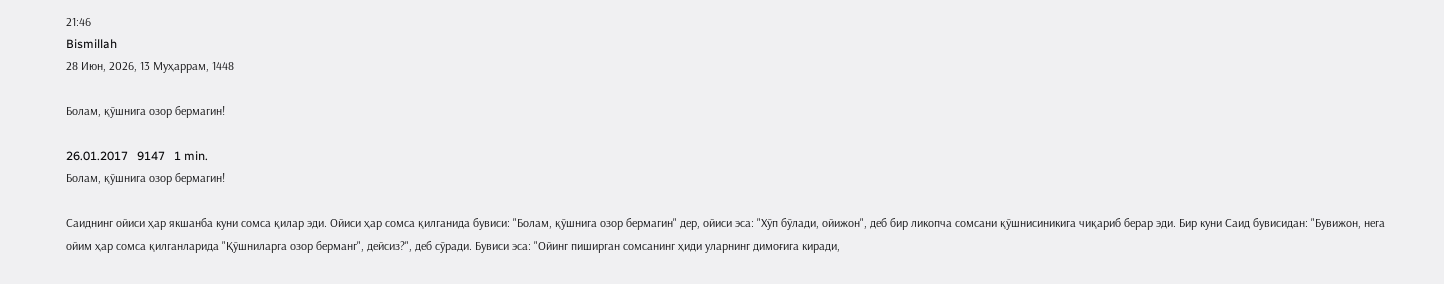21:46
Bismillah
28 Июн, 2026, 13 Муҳаррам, 1448

Болам, қўшнига озор бермагин!

26.01.2017   9147   1 min.
Болам, қўшнига озор бермагин!

Саиднинг ойиси ҳар якшанба куни сомса қилар эди. Ойиси ҳар сомса қилганида бувиси: "Болам, қўшнига озор бермагин" дер, ойиси эса: "Хўп бўлади, ойижон", деб бир ликопча сомсани қўшнисиникига чиқариб берар эди. Бир куни Саид бувисидан: "Бувижон, нега ойим ҳар сомса қилганларида "Қўшниларга озор берманг", дейсиз?", деб сўради. Бувиси эса: "Ойинг пиширган сомсанинг ҳиди уларнинг димоғига киради,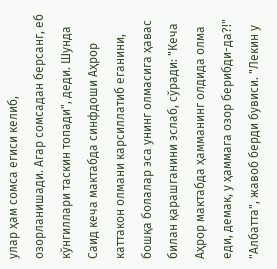улар ҳам сомса егиси келиб, озорланишади. Агар сомсадан берсанг, еб кўнгиллари таскин топади", деди. Шунда Саид кеча мактабда синфдоши Аҳрор каттакон олмани карсиллатиб еганини, бошқа болалар эса унинг олмасига ҳавас билан қарашганини эслаб, сўради: "Кеча Аҳрор мактабда ҳамманинг олдида олма еди, демак, у ҳаммага озор берибди-да?!" "Албатта", жавоб берди бувиси. "Лекин у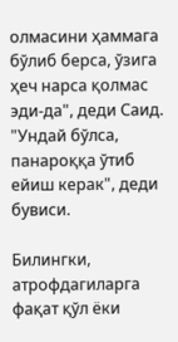олмасини ҳаммага бўлиб берса, ўзига ҳеч нарса қолмас эди-да", деди Саид. "Ундай бўлса, панароққа ўтиб ейиш керак", деди бувиси.

Билингки, атрофдагиларга фақат қўл ёки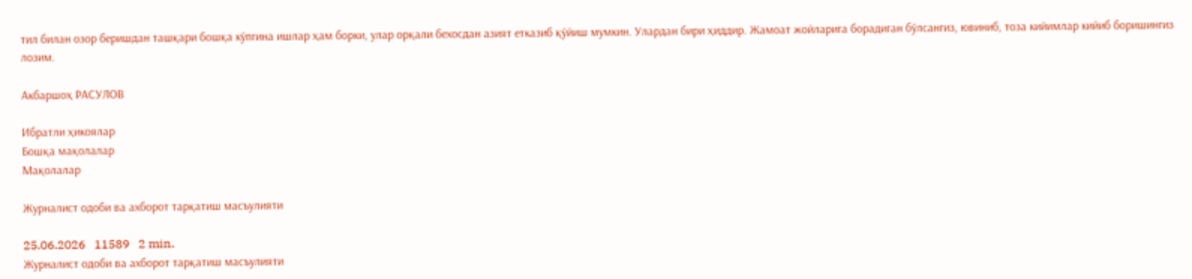тил билан озор беришдан ташқари бошқа кўпгина ишлар ҳам борки, улар орқали бехосдан азият етказиб қўйиш мумкин. Улардан бири ҳиддир. Жамоат жойларига борадиган бўлсангиз, ювиниб, тоза кийимлар кийиб боришингиз лозим.

Акбаршоҳ РАСУЛОВ

Ибратли ҳикоялар
Бошқа мақолалар
Мақолалар

Журналист одоби ва ахборот тарқатиш масъулияти

25.06.2026   11589   2 min.
Журналист одоби ва ахборот тарқатиш масъулияти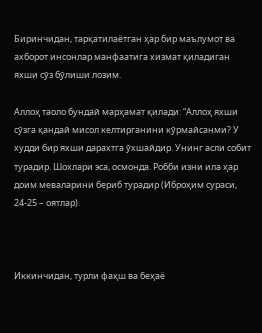Биринчидан, тарқатилаётган ҳар бир маълумот ва ахборот инсонлар манфаатига хизмат қиладиган яхши сўз бўлиши лозим.

Аллоҳ таоло бундай марҳамат қилади: “Аллоҳ яхши сўзга қандай мисол келтирганини кўрмайсанми? У худди бир яхши дарахтга ўхшайдир. Унинг асли собит турадир. Шохлари эса, осмонда. Робби изни ила ҳар доим меваларини бериб турадир (Иброҳим сураси, 24-25 – оятлар).



Иккинчидан, турли фаҳш ва беҳаё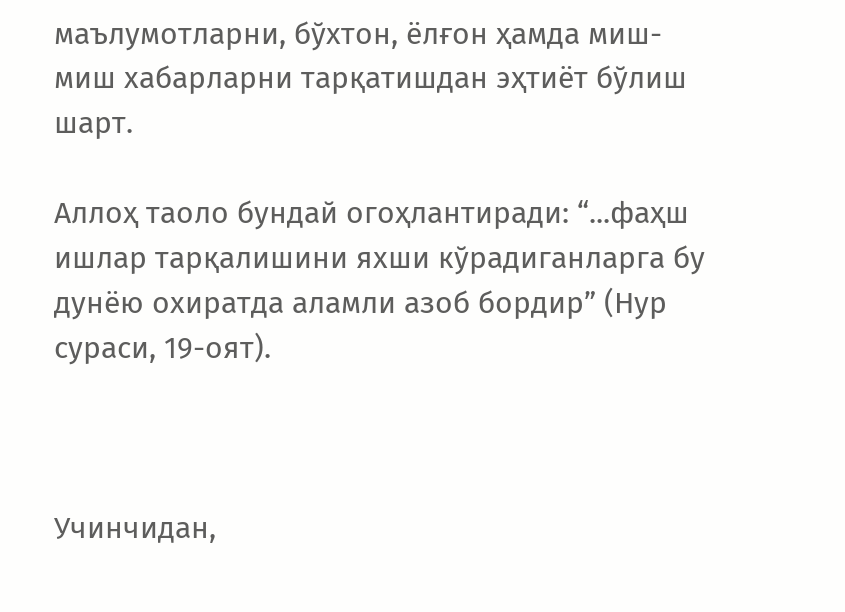маълумотларни, бўхтон, ёлғон ҳамда миш-миш хабарларни тарқатишдан эҳтиёт бўлиш шарт.

Аллоҳ таоло бундай огоҳлантиради: “...фаҳш ишлар тарқалишини яхши кўрадиганларга бу дунёю охиратда аламли азоб бордир” (Нур сураси, 19-оят).



Учинчидан,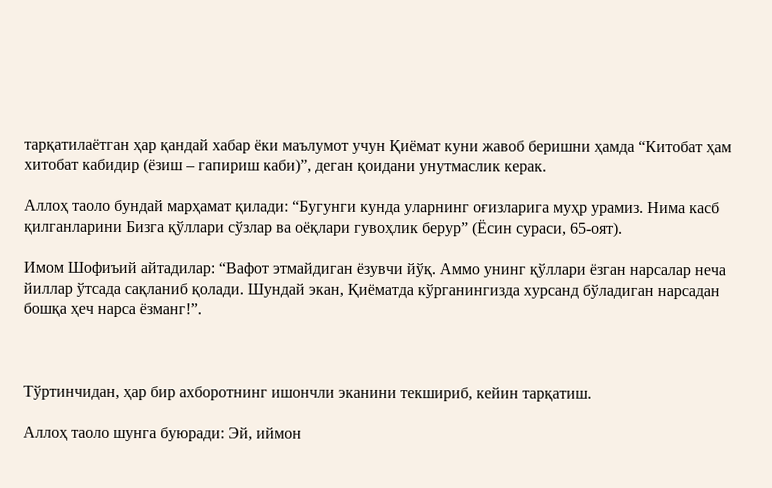тарқатилаётган ҳар қандай хабар ёки маълумот учун Қиёмат куни жавоб беришни ҳамда “Китобат ҳам хитобат кабидир (ёзиш – гапириш каби)”, деган қоидани унутмаслик керак.

Аллоҳ таоло бундай марҳамат қилади: “Бугунги кунда уларнинг оғизларига муҳр урамиз. Нима касб қилганларини Бизга қўллари сўзлар ва оёқлари гувоҳлик берур” (Ёсин сураси, 65-оят).

Имом Шофиъий айтадилар: “Вафот этмайдиган ёзувчи йўқ. Аммо унинг қўллари ёзган нарсалар неча йиллар ўтсада сақланиб қолади. Шундай экан, Қиёматда кўрганингизда хурсанд бўладиган нарсадан бошқа ҳеч нарса ёзманг!”.



Тўртинчидан, ҳар бир ахборотнинг ишончли эканини текшириб, кейин тарқатиш.

Аллоҳ таоло шунга буюради: Эй, иймон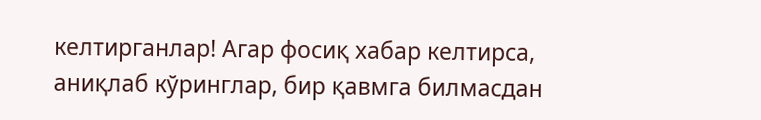келтирганлар! Агар фосиқ хабар келтирса, аниқлаб кўринглар, бир қавмга билмасдан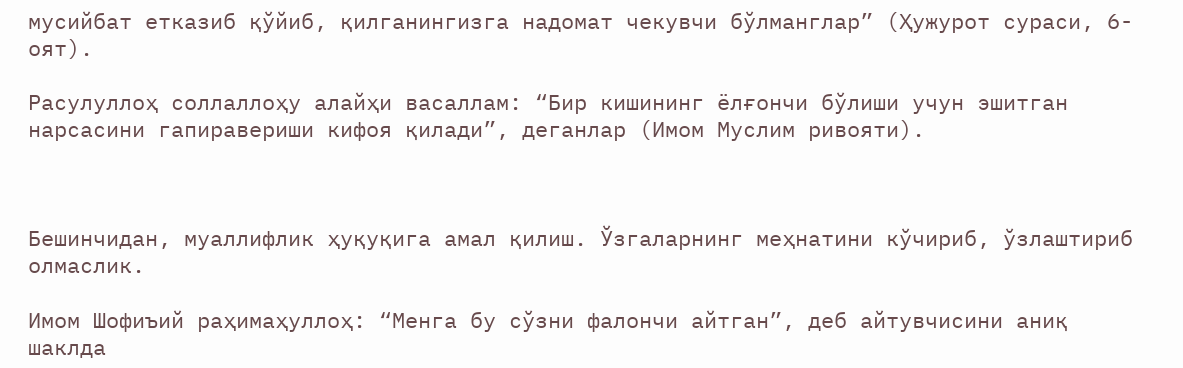мусийбат етказиб қўйиб, қилганингизга надомат чекувчи бўлманглар” (Ҳужурот сураси, 6-оят).

Расулуллоҳ соллаллоҳу алайҳи васаллам: “Бир кишининг ёлғончи бўлиши учун эшитган нарсасини гапиравериши кифоя қилади”, деганлар (Имом Муслим ривояти).



Бешинчидан, муаллифлик ҳуқуқига амал қилиш. Ўзгаларнинг меҳнатини кўчириб, ўзлаштириб олмаслик.

Имом Шофиъий раҳимаҳуллоҳ: “Менга бу сўзни фалончи айтган”, деб айтувчисини аниқ шаклда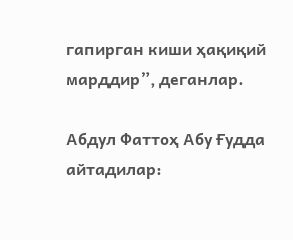гапирган киши ҳақиқий марддир”, деганлар.

Абдул Фаттоҳ Абу Ғудда айтадилар: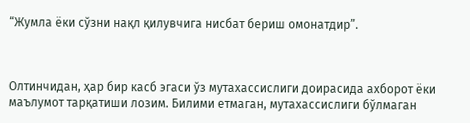“Жумла ёки сўзни нақл қилувчига нисбат бериш омонатдир”.



Олтинчидан, ҳар бир касб эгаси ўз мутахассислиги доирасида ахборот ёки маълумот тарқатиши лозим. Билими етмаган, мутахассислиги бўлмаган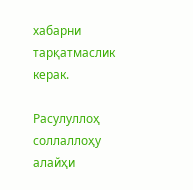хабарни тарқатмаслик керак.

Расулуллоҳ соллаллоҳу алайҳи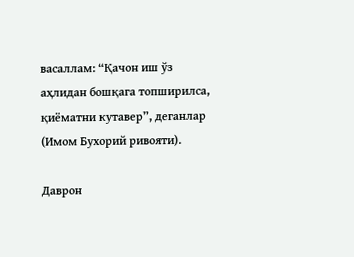васаллам: “Қачон иш ўз аҳлидан бошқага топширилса, қиёматни кутавер”, деганлар (Имом Бухорий ривояти).

Даврон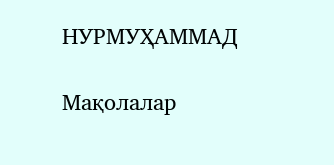НУРМУҲАММАД

Мақолалар